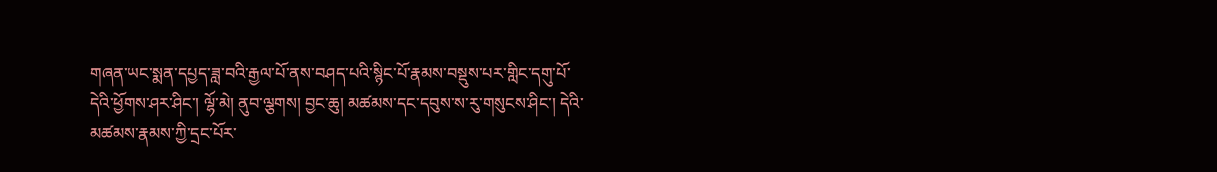གཞན་ཡང་སྨན་དཔྱད་ཟླ་བའི་རྒྱལ་པོ་ནས་བཤད་པའི་སྙིང་པོ་རྣམས་བསྡུས་པར་གླིང་དགུ་པོ་དེའི་ཕྱོགས་ཤར་ཤིང་། ལྷོ་མེ། ནུབ་ལྕགས། བྱང་ཆུ། མཚམས་དང་དབུས་ས་རུ་གསུངས་ཤིང་། དེའི་མཚམས་རྣམས་ཀྱི་དྲང་པོར་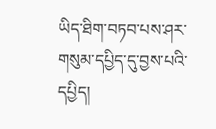ཡིད་ཐིག་བཏབ་པས་ཤར་གསུམ་དཔྱིད་དུ་བྱས་པའི་དཔྱིད།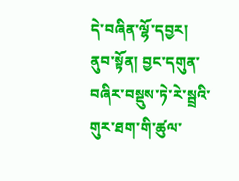དེ་བཞིན་ལྷོ་དབྱར། ནུབ་སྟོན། བྱང་དགུན་བཞིར་བསྡུས་ཏེ་རེ་སྦྲའི་གུར་ཐག་གི་ཚུལ་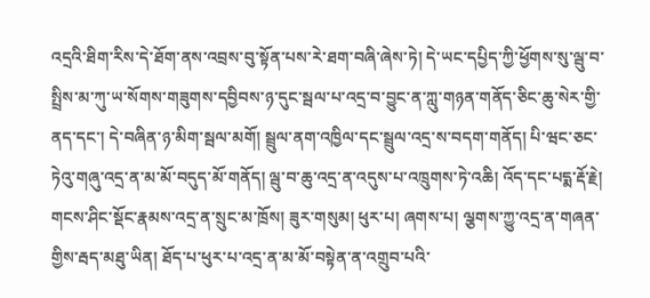འདྲའི་ཐིག་རིས་དེ་ཐོག་ནས་འབྲས་བུ་སྟོན་པས་རེ་ཐག་བཞི་ཞེས་ཏེ། དེ་ཡང་དཔྱིད་ཀྱི་ཕྱོགས་སུ་ལྦུ་བ་སྤྲིས་མ་ཀུ་ཡ་སོགས་གཟུགས་དབྱིབས་ཉ་དུང་སྦལ་པ་འདྲ་བ་བྱུང་ན་ཀླུ་གཉན་གནོད་ཅིང་ཆུ་སེར་གྱི་ནད་དང་། དེ་བཞིན་ཉ་མིག་སྦལ་མགོ། སྦྲུལ་ནག་འཁྱིལ་དང་སྦྲུལ་འདྲ་ས་བདག་གནོད། པི་ཝང་ཅང་ཏེའུ་གཞུ་འདྲ་ན་མ་མོ་བདུད་མོ་གནོད། ལྦུ་བ་ཆུ་འདྲ་ན་འདུས་པ་འཁྲུགས་ཏེ་འཆི། འོད་དང་པདྨ་རྡོ་རྗེ། གངས་ཤིང་སྡོང་རྣམས་འདྲ་ན་སྲུང་མ་ཁྲོས། ཟུར་གསུམ། ཕུར་པ། ཞགས་པ། ལྕགས་ཀྱུ་འདྲ་ན་གཞན་གྱིས་རྦད་མཐུ་ཡིན། ཐོད་པ་ཕུར་པ་འདྲ་ན་མ་མོ་བསྟེན་ན་འགྲུབ་པའི་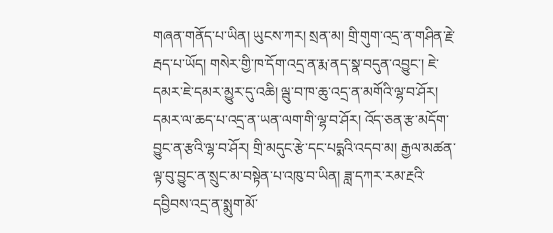གཞན་གནོད་པ་ཡིན། ཡུངས་ཀར། སྲན་མ། གྲི་གུག་འདྲ་ན་གཤིན་རྗེ་རྦད་པ་ཡོད། གསེར་གྱི་ཁ་དོག་འདྲ་ན་རྨ་ནད་སྣ་བདུན་འབྱུང་། ཇེ་དམར་ཇེ་དམར་མྱུར་དུ་འཆི། ལྦུ་བ་ཁ་ཆུ་འདྲ་ན་མགོའི་ལྷ་བ་ཤོར། དམར་ལ་ཆད་པ་འདྲ་ན་ཡན་ལག་གི་ལྷ་བ་ཤོར། འོད་ཅན་རྩ་མདོག་བྱུང་ན་རྩའི་ལྷ་བ་ཤོར། གྲི་མདུང་རྩེ་དང་པདྨའི་འདབ་མ། རྒྱལ་མཚན་ལྟ་བུ་བྱུང་ན་སྲུང་མ་བསྟེན་པ་འཁུ་བ་ཡིན། ཟླ་དཀར་རམ་རྔའི་དབྱིབས་འདྲ་ན་སྨུག་མོ་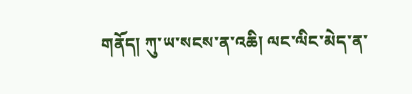གནོད། ཀུ་ཡ་སངས་ན་འཆི། ལང་ལིང་མེད་ན་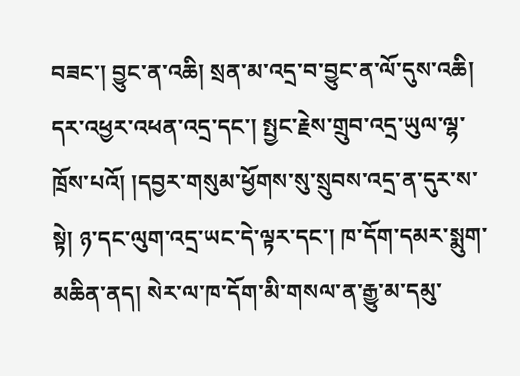བཟང་། བྱུང་ན་འཆི། སྲན་མ་འདྲ་བ་བྱུང་ན་ལོ་དུས་འཆི། དར་འཕྱར་འཕན་འདྲ་དང་། སྤྱང་རྗེས་གྲུབ་འདྲ་ཡུལ་ལྷ་ཁྲོས་པའོ། །དབྱར་གསུམ་ཕྱོགས་སུ་སྲུབས་འདྲ་ན་དུར་ས་སྟེ། ཉ་དང་ལུག་འདྲ་ཡང་དེ་ལྟར་དང་། ཁ་དོག་དམར་སྨུག་མཆིན་ནད། སེར་ལ་ཁ་དོག་མི་གསལ་ན་རྒྱུ་མ་དམུ་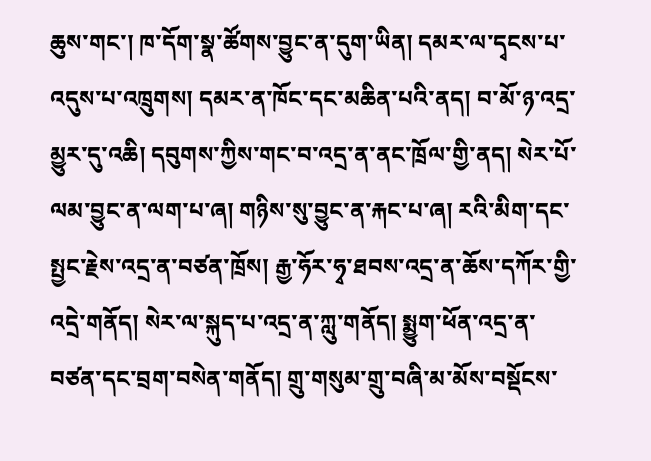ཆུས་གང་། ཁ་དོག་སྣ་ཚོགས་བྱུང་ན་དུག་ཡིན། དམར་ལ་དྭངས་པ་འདུས་པ་འཁྲུགས། དམར་ན་ཁོང་དང་མཆིན་པའི་ནད། བ་མོ་ཉ་འདྲ་མྱུར་དུ་འཆི། དབུགས་ཀྱིས་གང་བ་འདྲ་ན་ནང་ཁྲོལ་གྱི་ནད། སེར་པོ་ལམ་བྱུང་ན་ལག་པ་ཞ། གཉིས་སུ་བྱུང་ན་རྐང་པ་ཞ། རའི་མིག་དང་སྤྱང་རྗེས་འདྲ་ན་བཙན་ཁྲོས། རྒྱ་ཧོར་ཧྭ་ཐབས་འདྲ་ན་ཆོས་དཀོར་གྱི་འདྲེ་གནོད། སེར་ལ་སྐུད་པ་འདྲ་ན་ཀླུ་གནོད། སྨྱུག་ཕོན་འདྲ་ན་བཙན་དང་བྲག་བསེན་གནོད། གྲུ་གསུམ་གྲུ་བཞི་མ་མོས་བསྡོངས་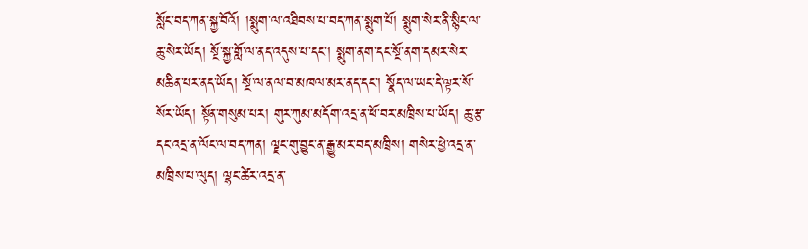སློང་བད་ཀན་སྐྱ་བོའོ། །སྨུག་ལ་འཐིབས་པ་བད་ཀན་སྨུག་པོ། སྨུག་སེར་ནི་སྙིང་ལ་ཆུ་སེར་ཡོད། སྔོ་སྐྱ་གློ་ལ་ནད་འདུས་པ་དང་། སྨུག་ནག་དང་སྔོ་ནག་དམར་སེར་མཆིན་པར་ནད་ཡོད། སྔོ་ལ་ནལ་བ་མཁལ་མར་ནད་དང་། སྣོད་ལ་ཡང་དེ་ལྟར་སོ་སོར་ཡོད། སྟོན་གསུམ་པར། གུར་ཀུམ་མདོག་འདྲ་ན་ཕོ་བར་མཁྲིས་པ་ཡོད། ཆུ་རྩ་དང་འདྲ་ན་ལོང་ལ་བད་ཀན། ལྗང་གུ་བྱུང་ན་རྒྱུ་མར་བད་མཁྲིས། གསེར་ཕྱེ་འདྲ་ན་མཁྲིས་པ་ལུད། ལྷང་ཚེར་འདྲ་ན་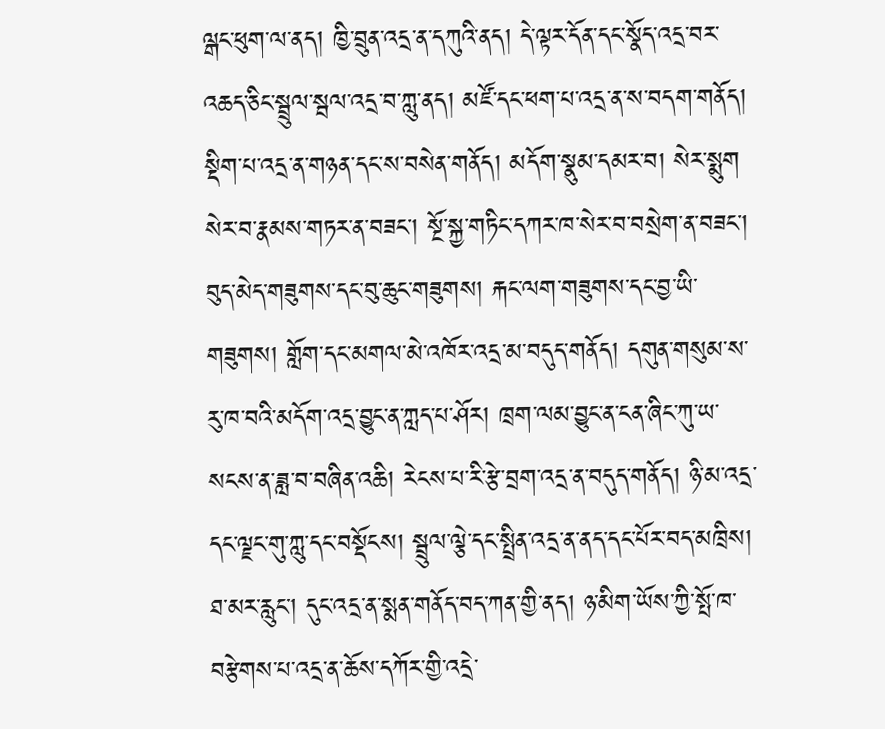ལྒང་ཕུག་ལ་ནད། ཁྱི་བྲུན་འདྲ་ན་དཀུའི་ནད། དེ་ལྟར་དོན་དང་སྣོད་འདྲ་བར་འཆད་ཅིང་སྦྲུལ་སྦལ་འདྲ་བ་ཀླུ་ནད། མཛོ་དང་ཕག་པ་འདྲ་ན་ས་བདག་གནོད། སྡིག་པ་འདྲ་ན་གཉན་དང་ས་བསེན་གནོད། མདོག་སྣུམ་དམར་བ། སེར་སྨུག སེར་བ་རྣམས་གཏར་ན་བཟང་། སྔོ་སྐྱ་གཏིང་དཀར་ཁ་སེར་བ་བསྲེག་ན་བཟང་། བུད་མེད་གཟུགས་དང་བུ་ཆུང་གཟུགས། རྐང་ལག་གཟུགས་དང་བྱ་ཡི་གཟུགས། གློག་དང་མགལ་མེ་འཁོར་འདྲ་མ་བདུད་གནོད། དགུན་གསུམ་ས་རུ་ཁ་བའི་མདོག་འདྲ་བྱུང་ན་ཀླད་པ་ཤོར། ཁྲག་ལམ་བྱུང་ན་ངན་ཞིང་ཀུ་ཡ་སངས་ན་ཟླ་བ་བཞིན་འཆི། རེངས་པ་རི་རྩེ་བྲག་འདྲ་ན་བདུད་གནོད། ཉི་མ་འདྲ་དང་ལྗང་གུ་ཀླུ་དང་བསྡོངས། སྦྲུལ་ལྕེ་དང་སྤྲིན་འདྲ་ན་ནད་དང་པོར་བད་མཁྲིས། ཐ་མར་རླུང་། དུང་འདྲ་ན་སྨན་གནོད་བད་ཀན་གྱི་ནད། ཉ་མིག་ཡོས་ཀྱི་སྤོ་ཁ་བརྩེགས་པ་འདྲ་ན་ཆོས་དཀོར་གྱི་འདྲེ་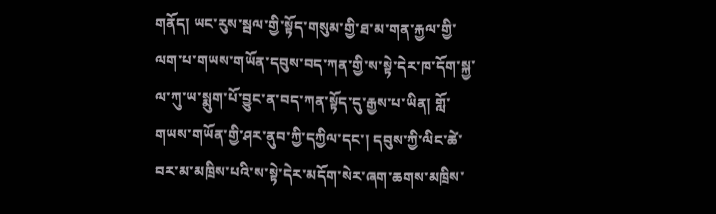གནོད། ཡང་རུས་སྦལ་གྱི་སྟོད་གསུམ་གྱི་ཐ་མ་གན་རྐྱལ་གྱི་ལག་པ་གཡས་གཡོན་དབུས་བད་ཀན་གྱི་ས་སྟེ་དེར་ཁ་དོག་སྐྱ་ལ་ཀུ་ཡ་སྨུག་པོ་བྱུང་ན་བད་ཀན་སྟོད་དུ་རྒྱས་པ་ཡིན། གློ་གཡས་གཡོན་གྱི་ཤར་ནུབ་ཀྱི་དཀྱིལ་དང་། དབུས་ཀྱི་ལིང་ཚེ་བར་མ་མཁྲིས་པའི་ས་སྟེ་དེར་མདོག་སེར་ཞག་ཆགས་མཁྲིས་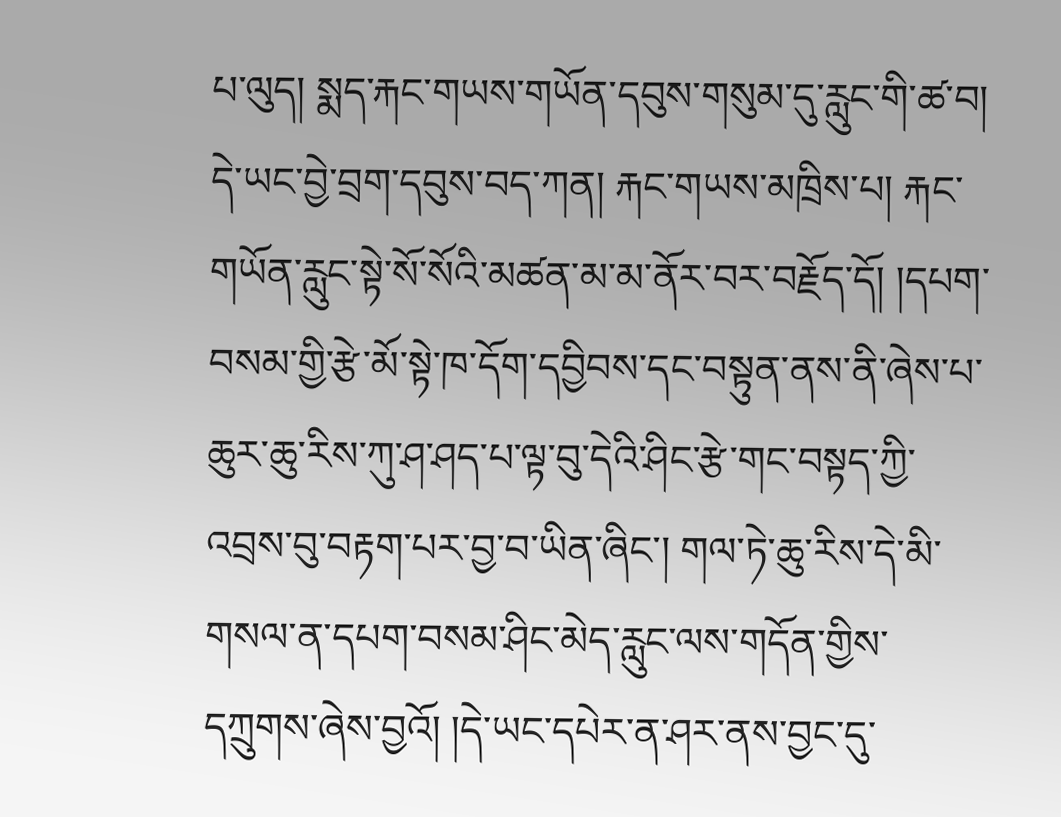པ་ལུད། སྨད་རྐང་གཡས་གཡོན་དབུས་གསུམ་དུ་རླུང་གི་ཚ་བ། དེ་ཡང་བྱེ་བྲག་དབུས་བད་ཀན། རྐང་གཡས་མཁྲིས་པ། རྐང་གཡོན་རླུང་སྟེ་སོ་སོའི་མཚན་མ་མ་ནོར་བར་བརྗོད་དོ། །དཔག་བསམ་གྱི་རྩེ་མོ་སྟེ་ཁ་དོག་དབྱིབས་དང་བསྟུན་ནས་ནི་ཞེས་པ་ཆུར་ཆུ་རིས་ཀུ་ཤ་ཤད་པ་ལྟ་བུ་དེའི་ཤིང་རྩེ་གང་བསྟད་ཀྱི་འབྲས་བུ་བརྟག་པར་བྱ་བ་ཡིན་ཞིང་། གལ་ཏེ་ཆུ་རིས་དེ་མི་གསལ་ན་དཔག་བསམ་ཤིང་མེད་རླུང་ལས་གདོན་གྱིས་དཀྲུགས་ཞེས་བྱའོ། །དེ་ཡང་དཔེར་ན་ཤར་ནས་བྱང་དུ་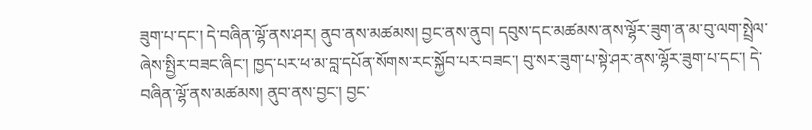ཟུག་པ་དང་། དེ་བཞིན་ལྷོ་ནས་ཤར། ནུབ་ནས་མཚམས། བྱང་ནས་ནུབ། དབུས་དང་མཚམས་ནས་ལྷོར་ཟུག་ན་མ་བུ་ལག་སྤྲེལ་ཞེས་སྤྱིར་བཟང་ཞིང་། ཁྱད་པར་ཕ་མ་བླ་དཔོན་སོགས་རང་སྐྱོབ་པར་བཟང་། བུ་སར་ཟུག་པ་སྟེ་ཤར་ནས་ལྷོར་ཟུག་པ་དང་། དེ་བཞིན་ལྷོ་ནས་མཚམས། ནུབ་ནས་བྱང་། བྱང་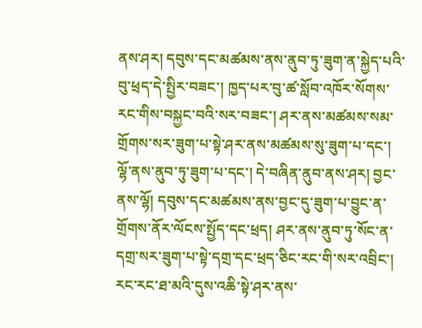ནས་ཤར། དབུས་དང་མཚམས་ནས་ནུབ་ཏུ་ཟུག་ན་སྐྱེད་པའི་བུ་ཕྲད་དེ་སྤྱིར་བཟང་། ཁྱད་པར་བུ་ཚ་སློབ་འཁོར་སོགས་རང་གིས་བསྐྱང་བའི་སར་བཟང་། ཤར་ནས་མཚམས་སམ་གྲོགས་སར་ཟུག་པ་སྟེ་ཤར་ནས་མཚམས་སུ་ཟུག་པ་དང་། ལྷོ་ནས་ནུབ་ཏུ་ཟུག་པ་དང་། དེ་བཞིན་ནུབ་ནས་ཤར། བྱང་ནས་ལྷོ། དབུས་དང་མཚམས་ནས་བྱང་དུ་ཟུག་པ་བྱུང་ན་གྲོགས་ནོར་ལོངས་སྤྱོད་དང་ཕྲད། ཤར་ནས་ནུབ་ཏུ་སོང་ན་དགྲ་སར་ཟུག་པ་སྟེ་དགྲ་དང་ཕྲད་ཅིང་རང་གི་སར་འབྲིང་། རང་རང་ཐ་མའི་དུས་འཆི་སྟེ་ཤར་ནས་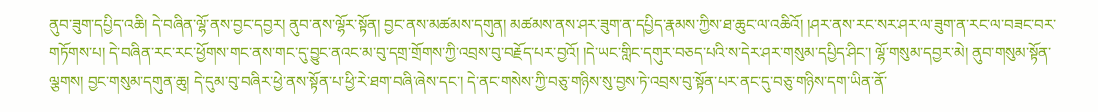ནུབ་ཟུག་དཔྱིད་འཆི། དེ་བཞིན་ལྷོ་ནས་བྱང་དབྱར། ནུབ་ནས་ལྷོར་སྟོན། བྱང་ནས་མཚམས་དགུན། མཚམས་ནས་ཤར་ཟུག་ན་དཔྱིད་རྣམས་ཀྱིས་ཐ་ཆུང་ལ་འཆིའོ། །ཤར་ནས་རང་སར་ཤར་ལ་ཟུག་ན་རང་ལ་བཟང་བར་གཏོགས་པ། དེ་བཞིན་རང་རང་ཕྱོགས་གང་ནས་གང་དུ་བྱུང་ནའང་མ་བུ་དགྲ་གྲོགས་ཀྱི་འབྲས་བུ་བརྗོད་པར་བྱའོ། །དེ་ཡང་གླིང་དགུར་བཅད་པའི་ས་དེར་ཤར་གསུམ་དཔྱིད་ཤིང་། ལྷོ་གསུམ་དབྱར་མེ། ནུབ་གསུམ་སྟོན་ལྕགས། བྱང་གསུམ་དགུན་ཆུ། དེ་དུམ་བུ་བཞིར་ཕྱེ་ནས་སྟོན་པ་ཕྱི་རེ་ཐག་བཞི་ཞེས་དང་། དེ་ནང་གསེས་ཀྱི་བཅུ་གཉིས་སུ་བྱས་ཏེ་འབྲས་བུ་སྟོན་པར་ནང་དུ་བཅུ་གཉིས་དག་ཡིན་ནོ་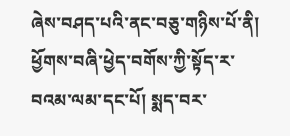ཞེས་བཤད་པའི་ནང་བཅུ་གཉིས་པོ་ནི། ཕྱོགས་བཞི་ཕྱེད་བགོས་ཀྱི་སྟོད་ར་བའམ་ལམ་དང་པོ། སྨད་བར་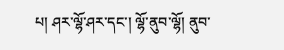པ། ཤར་ལྷོ་ཤར་དང་། ལྷོ་ནུབ་ལྷོ། ནུབ་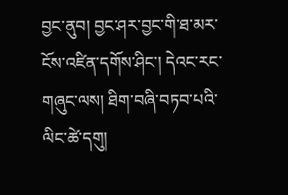བྱང་ནུབ། བྱང་ཤར་བྱང་གི་ཐ་མར་ངོས་འཛིན་དགོས་ཤིང་། དེའང་རང་གཞུང་ལས། ཐིག་བཞི་བཏབ་པའི་ལིང་ཚེ་དགུ།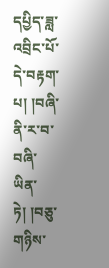དཔྱིད་ཟླ་འབྲིང་པོ་དེ་བརྟག་པ། །བཞི་ནི་ར་བ་བཞི་ཡིན་ཏེ། །བཅུ་གཉིས་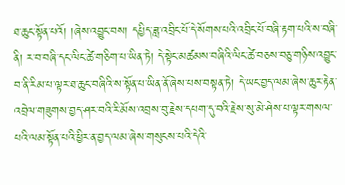ཐ་ཆུང་སྟོན་པའོ། །ཞེས་འབྱུང་བས། དཔྱིད་ཟླ་འབྲིང་པོ་དེ་སོགས་པའི་འབྲིང་པོ་བཞི་རྟག་པའི་ས་བཞི་ནི། ར་བ་བཞི་དང་ལིང་ཚེ་གཅིག་པ་ཡིན་ཏེ། དེ་སྟེང་མཚམས་བཞིའི་ལིང་ཚེ་བཅས་བཅུ་གཉིས་འབྱུང་བ་ནི་རིམ་པ་ལྟར་ཐ་ཆུང་བཞིའི་ས་སྟོན་པ་ཡིན་ནོ་ཞེས་པས་བསྟན་ཏེ། དེ་ཡང་བྱད་ལམ་ཞེས་ཆུར་རྟེན་འབྲེལ་གཟུགས་བྱད་ཤར་བའི་རི་མོས་འབྲས་བུ་རྗེས་དཔག་དུ་བའི་རྗེས་སུ་མེ་ཤེས་པ་ལྟར་གསལ་པའི་ལམ་སྟོན་པའི་ཕྱིར་ན་བྱད་ལམ་ཞེས་གསུངས་པའི་དེའི་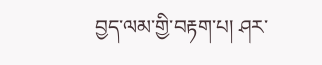བྱད་ལམ་གྱི་བརྟག་པ། ཤར་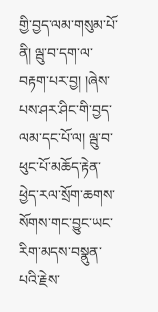གྱི་བྱད་ལམ་གསུམ་པོ་ནི། ལྦུ་བ་དག་ལ་བརྟག་པར་བྱ། །ཞེས་པས་ཤར་ཤིང་གི་བྱད་ལམ་དང་པོ་ལ། ལྦུ་བ་ཕུང་པོ་མཆོད་རྟེན་ཕྱེད་རལ་སྲོག་ཆགས་སོགས་གང་བྱུང་ཡང་རིག་མདས་བསྣུན་པའི་རྗེས་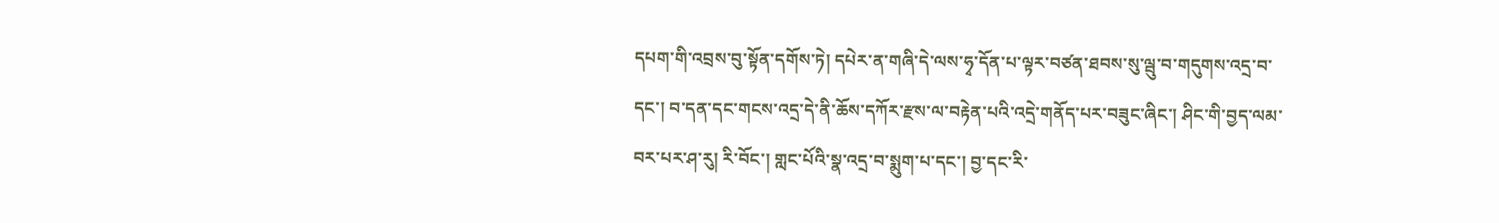དཔག་གི་འབྲས་བུ་སྟོན་དགོས་ཏེ། དཔེར་ན་གཞི་དེ་ལས་ཧྭ་དོན་པ་ལྟར་བཙན་ཐབས་སུ་ལྦུ་བ་གདུགས་འདྲ་བ་དང་། བ་དན་དང་གངས་འདྲ་དེ་ནི་ཆོས་དཀོར་རྫས་ལ་བརྟེན་པའི་འདྲེ་གནོད་པར་བཟུང་ཞིང་། ཤིང་གི་བྱད་ལམ་བར་པར་ཤ་རུ། རི་བོང་། གླང་པོའི་སྣ་འདྲ་བ་སྨུག་པ་དང་། བྱ་དང་རི་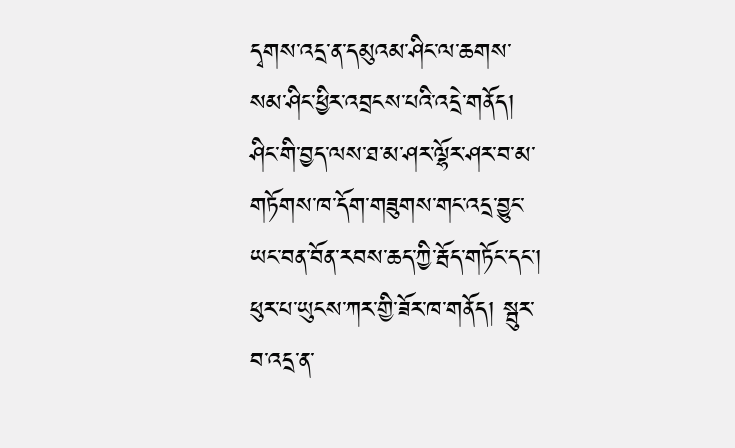དྭགས་འདྲ་ན་དམུའམ་ཤིང་ལ་ཆགས་སམ་ཤིང་ཕྱིར་འབྲངས་པའི་འདྲེ་གནོད། ཤིང་གི་བྱད་ལས་ཐ་མ་ཤར་ལྷོར་ཤར་བ་མ་གཏོགས་ཁ་དོག་གཟུགས་གང་འདྲ་བྱུང་ཡང་བན་བོན་རབས་ཆད་ཀྱི་རྦོད་གཏོང་དང་། ཕུར་པ་ཡུངས་ཀར་གྱི་ཟོར་ཁ་གནོད། སྦུར་བ་འདྲ་ན་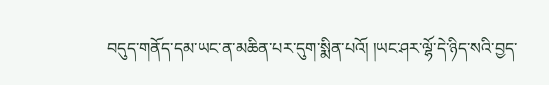བདུད་གནོད་དམ་ཡང་ན་མཆིན་པར་དུག་སྨིན་པའོ། །ཡང་ཤར་ལྷོ་དེ་ཉིད་སའི་བྱད་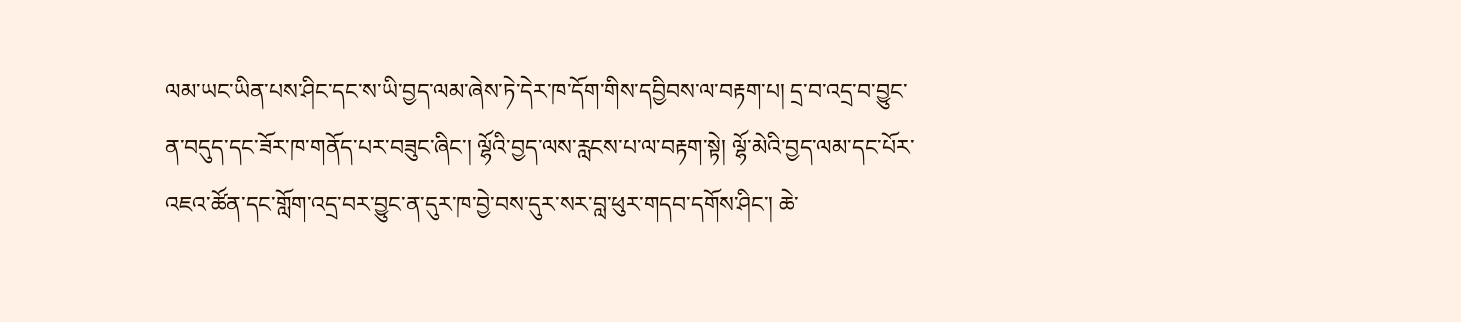ལམ་ཡང་ཡིན་པས་ཤིང་དང་ས་ཡི་བྱད་ལམ་ཞེས་ཏེ་དེར་ཁ་དོག་གིས་དབྱིབས་ལ་བརྟག་པ། དྲ་བ་འདྲ་བ་བྱུང་ན་བདུད་དང་ཟོར་ཁ་གནོད་པར་བཟུང་ཞིང་། ལྷོའི་བྱད་ལས་རླངས་པ་ལ་བརྟག་སྟེ། ལྷོ་མེའི་བྱད་ལམ་དང་པོར་འཇའ་ཚོན་དང་གློག་འདྲ་བར་བྱུང་ན་དུར་ཁ་བྱེ་བས་དུར་སར་བླ་ཕུར་གདབ་དགོས་ཤིང་། ཆེ་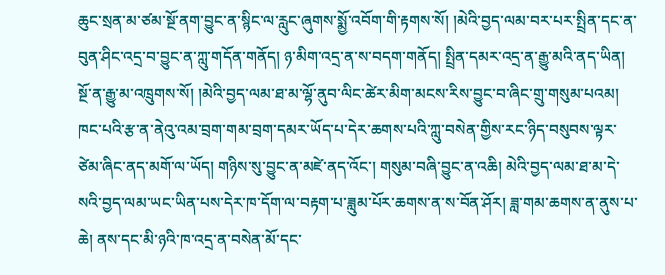ཆུང་སྲན་མ་ཙམ་སྔོ་ནག་བྱུང་ན་སྙིང་ལ་རླུང་ཞུགས་སྨྱོ་འབོག་གི་རྟགས་སོ། །མེའི་བྱད་ལམ་བར་པར་སྤྲིན་དང་ན་བུན་ཤིང་འདྲ་བ་བྱུང་ན་ཀླུ་གདོན་གནོད། ཉ་མིག་འདྲ་ན་ས་བདག་གནོད། སྤྲིན་དམར་འདྲ་ན་རྒྱུ་མའི་ནད་ཡིན། སྔོ་ན་རྒྱུ་མ་འཁྲུགས་སོ། །མེའི་བྱད་ལམ་ཐ་མ་ལྷོ་ནུབ་ལིང་ཚེར་མིག་མངས་རིས་བྱུང་བ་ཞིང་གྲུ་གསུམ་པའམ། ཁང་པའི་རྩ་ན་ནེའུ་འམ་བྲག་གམ་བྲག་དམར་ཡོད་པ་དེར་ཆགས་པའི་ཀླུ་བསེན་གྱིས་རང་ཉིད་བསུབས་ལྟར་ཙེམ་ཞིང་ནད་མགོ་ལ་ཡོད། གཉིས་སུ་བྱུང་ན་མཛེ་ནད་འོང་། གསུམ་བཞི་བྱུང་ན་འཆི། མེའི་བྱད་ལམ་ཐ་མ་དེ་སའི་བྱད་ལམ་ཡང་ཡིན་པས་དེར་ཁ་དོག་ལ་བརྟག་པ་ཟླུམ་པོར་ཆགས་ན་ས་བོན་ཤོར། ཟླ་གམ་ཆགས་ན་ནུས་པ་ཆེ། ནས་དང་མི་ཉའི་ཁ་འདྲ་ན་བསེན་མོ་དང་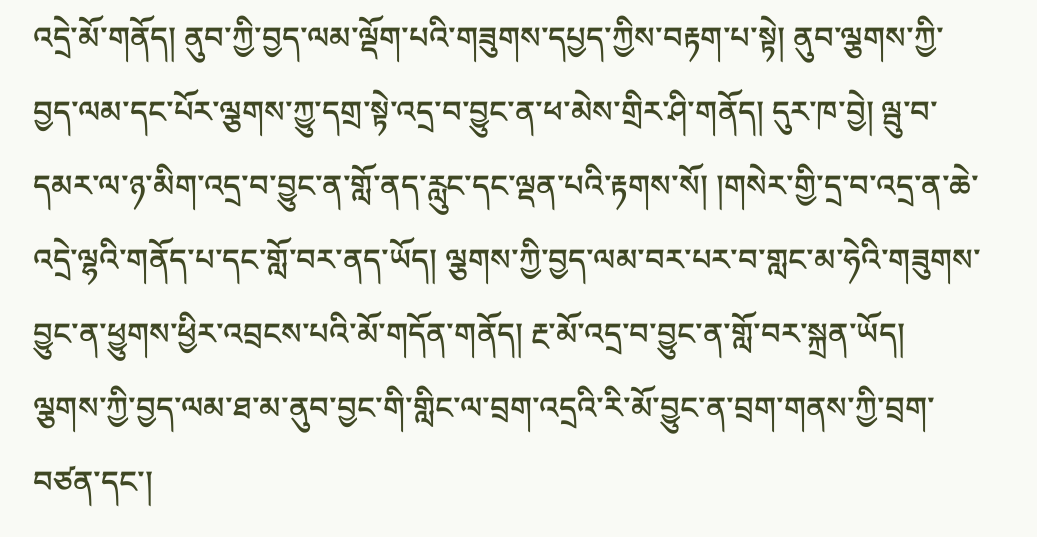འདྲེ་མོ་གནོད། ནུབ་ཀྱི་བྱད་ལམ་ལྡོག་པའི་གཟུགས་དཔྱད་ཀྱིས་བརྟག་པ་སྟེ། ནུབ་ལྕགས་ཀྱི་བྱད་ལམ་དང་པོར་ལྕགས་ཀྱུ་དགྲ་སྟེ་འདྲ་བ་བྱུང་ན་ཕ་མེས་གྲིར་ཤི་གནོད། དུར་ཁ་བྱེ། ལྦུ་བ་དམར་ལ་ཉ་མིག་འདྲ་བ་བྱུང་ན་གློ་ནད་རླུང་དང་ལྡན་པའི་རྟགས་སོ། །གསེར་གྱི་དྲ་བ་འདྲ་ན་ཆེ་འདྲེ་ལྷའི་གནོད་པ་དང་གློ་བར་ནད་ཡོད། ལྕགས་ཀྱི་བྱད་ལམ་བར་པར་བ་གླང་མ་ཧེའི་གཟུགས་བྱུང་ན་ཕྱུགས་ཕྱིར་འབྲངས་པའི་མོ་གདོན་གནོད། རྔ་མོ་འདྲ་བ་བྱུང་ན་གློ་བར་སྐྲན་ཡོད། ལྕགས་ཀྱི་བྱད་ལམ་ཐ་མ་ནུབ་བྱང་གི་གླིང་ལ་བྲག་འདྲའི་རི་མོ་བྱུང་ན་བྲག་གནས་ཀྱི་བྲག་བཙན་དང་།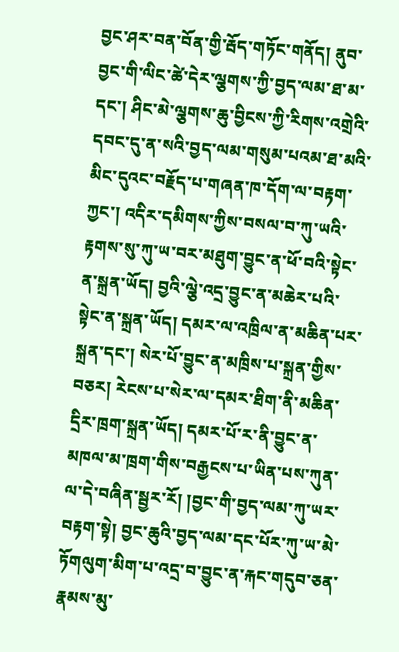བྱང་ཤར་བན་བོན་གྱི་རྦོད་གཏོང་གནོད། ནུབ་བྱང་གི་ལིང་ཚེ་དེར་ལྕགས་ཀྱི་བྱད་ལམ་ཐ་མ་དང་། ཤིང་མེ་ལྕགས་ཆུ་བྱིངས་ཀྱི་རིགས་འགྲེའི་དབང་དུ་ན་སའི་བྱད་ལམ་གསུམ་པའམ་ཐ་མའི་མིང་དུའང་བརྗོད་པ་གཞན་ཁ་དོག་ལ་བརྟག་ཀྱང་། འདིར་དམིགས་ཀྱིས་བསལ་བ་ཀུ་ཡའི་རྟགས་སུ་ཀུ་ཡ་བར་མཐུག་བྱུང་ན་ཕོ་བའི་སྟེང་ན་སྐྲན་ཡོད། བྱའི་ལྕེ་འདྲ་བྱུང་ན་མཆེར་པའི་སྟེང་ན་སྐྲན་ཡོད། དམར་ལ་འཁྲིལ་ན་མཆིན་པར་སྐྲན་དང་། སེར་པོ་བྱུང་ན་མཁྲིས་པ་སྐྲན་གྱིས་བཅར། རེངས་པ་སེར་ལ་དམར་ཐིག་ནི་མཆིན་དྲིར་ཁྲག་སྐྲན་ཡོད། དམར་པོ་ར་ནི་བྱུང་ན་མཁལ་མ་ཁྲག་གིས་བརྒྱངས་པ་ཡིན་པས་ཀུན་ལ་དེ་བཞིན་སྦྱར་རོ། །བྱང་གི་བྱད་ལམ་ཀུ་ཡར་བརྟག་སྟེ། བྱང་ཆུའི་བྱད་ལམ་དང་པོར་ཀུ་ཡ་མེ་ཏོགལུག་མིག་པ་འདྲ་བ་བྱུང་ན་རྐང་གདུབ་ཅན་རྣམས་མུ་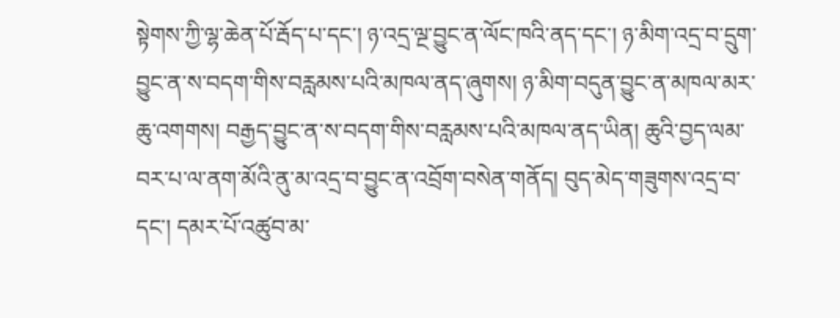སྟེགས་ཀྱི་ལྷ་ཆེན་པོ་རྦོད་པ་དང་། ཉ་འདྲ་ལྔ་བྱུང་ན་ལོང་ཁའི་ནད་དང་། ཉ་མིག་འདྲ་བ་དྲུག་བྱུང་ན་ས་བདག་གིས་བརླམས་པའི་མཁལ་ནད་ཞུགས། ཉ་མིག་བདུན་བྱུང་ན་མཁལ་མར་ཆུ་འགགས། བརྒྱད་བྱུང་ན་ས་བདག་གིས་བརླམས་པའི་མཁལ་ནད་ཡིན། ཆུའི་བྱད་ལམ་བར་པ་ལ་ནག་མོའི་ནུ་མ་འདྲ་བ་བྱུང་ན་འབྲོག་བསེན་གནོད། བུད་མེད་གཟུགས་འདྲ་བ་དང་། དམར་པོ་འཚུབ་མ་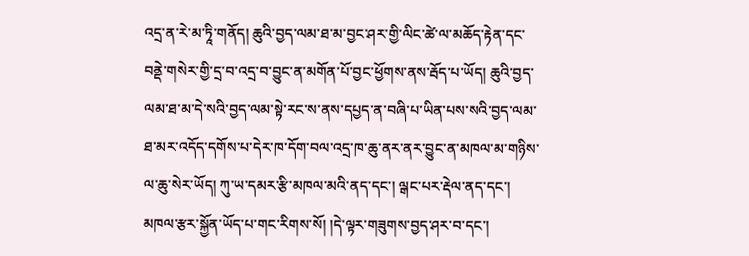འདྲ་ན་རེ་མ་ཏཱི་གནོད། ཆུའི་བྱད་ལམ་ཐ་མ་བྱང་ཤར་གྱི་ལིང་ཚེ་ལ་མཆོད་རྟེན་དང་བནྡེ་གསེར་གྱི་དྲ་བ་འདྲ་བ་བྱུང་ན་མགོན་པོ་བྱང་ཕྱོགས་ནས་རྦོད་པ་ཡོད། ཆུའི་བྱད་ལམ་ཐ་མ་དེ་སའི་བྱད་ལམ་སྟེ་རང་ས་ནས་དཔྱད་ན་བཞི་པ་ཡིན་པས་སའི་བྱད་ལམ་ཐ་མར་འདོད་དགོས་པ་དེར་ཁ་དོག་བལ་འདྲ་ཁ་ཆུ་ནར་ནར་བྱུང་ན་མཁལ་མ་གཉིས་ལ་ཆུ་སེར་ཡོད། ཀུ་ཡ་དམར་རྩི་མཁལ་མའི་ནད་དང་། ལྒང་པར་རྡེལ་ནད་དང་། མཁལ་རྩར་སྐྱོན་ཡོད་པ་གང་རིགས་སོ། །དེ་ལྟར་གཟུགས་བྱད་ཤར་བ་དང་།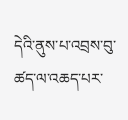དེའི་ནུས་པ་འབྲས་བུ་ཚད་ལ་འཆད་པར་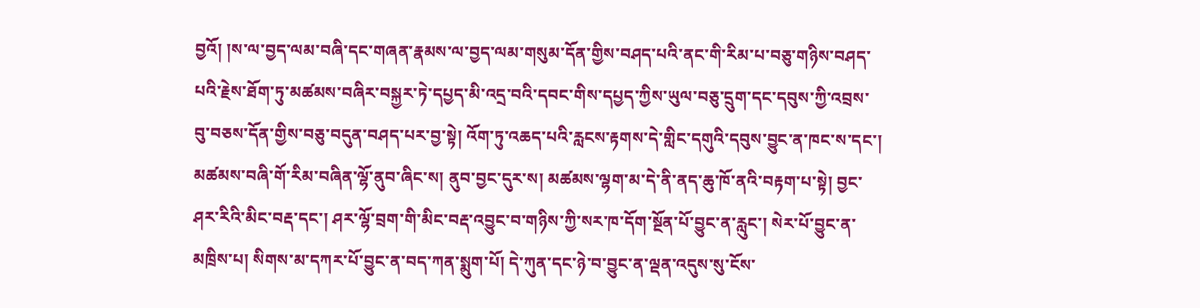བྱའོ། །ས་ལ་བྱད་ལམ་བཞི་དང་གཞན་རྣམས་ལ་བྱད་ལམ་གསུམ་དོན་གྱིས་བཤད་པའི་ནང་གི་རིམ་པ་བཅུ་གཉིས་བཤད་པའི་རྗེས་ཐོག་ཏུ་མཚམས་བཞིར་བསྐྱར་ཏེ་དཔྱད་མི་འདྲ་བའི་དབང་གིས་དཔྱད་ཀྱིས་ཡུལ་བཅུ་དྲུག་དང་དབུས་ཀྱི་འབྲས་བུ་བཅས་དོན་གྱིས་བཅུ་བདུན་བཤད་པར་བྱ་སྟེ། འོག་ཏུ་འཆད་པའི་རླངས་རྟགས་དེ་གླིང་དགུའི་དབུས་བྱུང་ན་ཁང་ས་དང་། མཚམས་བཞི་གོ་རིམ་བཞིན་ལྷོ་ནུབ་ཞིང་ས། ནུབ་བྱང་དུར་ས། མཚམས་ལྷག་མ་དེ་ནི་ནད་ཆུ་ཁོ་ནའི་བརྟག་པ་སྟེ། བྱང་ཤར་རིའི་མིང་བརྡ་དང་། ཤར་ལྷོ་བྲག་གི་མིང་བརྡ་འབྱུང་བ་གཉིས་ཀྱི་སར་ཁ་དོག་སྔོན་པོ་བྱུང་ན་རླུང་། སེར་པོ་བྱུང་ན་མཁྲིས་པ། སིགས་མ་དཀར་པོ་བྱུང་ན་བད་ཀན་སྨུག་པོ། དེ་ཀུན་དང་ཉེ་བ་བྱུང་ན་ལྡན་འདུས་སུ་ངོས་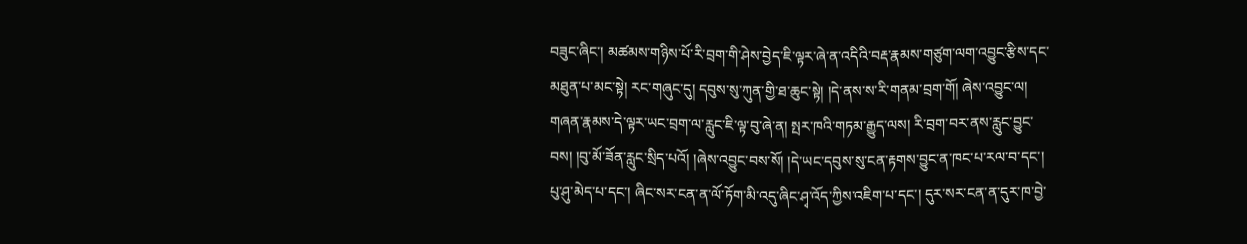བཟུང་ཞིང་། མཚམས་གཉིས་པོ་རི་བྲག་གི་ཤེས་བྱེད་ཇི་ལྟར་ཞེ་ན་འདིའི་བརྡ་རྣམས་གཙུག་ལག་འབྱུང་རྩིས་དང་མཐུན་པ་མང་སྟེ། རང་གཞུང་དུ། དབུས་སུ་ཀུན་གྱི་ཐ་ཆུང་སྟེ། །དེ་ནས་ས་རི་གནམ་བྲག་གོ། ཞེས་འབྱུང་ལ། གཞན་རྣམས་དེ་ལྟར་ཡང་བྲག་ལ་རླུང་ཇི་ལྟ་བུ་ཞེ་ན། སྤར་ཁའི་གཏམ་རྒྱུད་ལས། རི་བྲག་བར་ནས་རླུང་བྱུང་བས། །བུ་མོ་ཟོན་རླུང་སྲིད་པའོ། །ཞེས་འབྱུང་བས་སོ། །དེ་ཡང་དབུས་སུ་ངན་རྟགས་བྱུང་ན་ཁང་པ་རལ་བ་དང་། པུ་ཤུ་མེད་པ་དང་། ཞིང་སར་ངན་ན་ལོ་ཏོག་མི་འདུ་ཞིང་ཤྭ་འོད་ཀྱིས་འཇིག་པ་དང་། དུར་སར་ངན་ན་དུར་ཁ་བྱེ་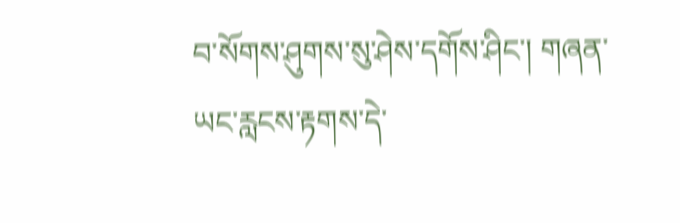བ་སོགས་ཤུགས་སུ་ཤེས་དགོས་ཤིང་། གཞན་ཡང་རླངས་རྟགས་དེ་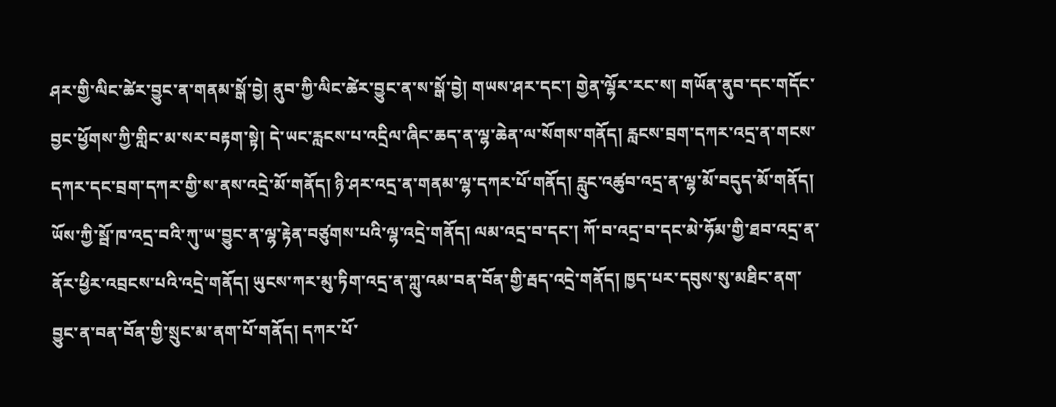ཤར་གྱི་ལིང་ཚེར་བྱུང་ན་གནམ་སྒོ་བྱེ། ནུབ་ཀྱི་ལིང་ཚེར་བྱུང་ན་ས་སྒོ་བྱེ། གཡས་ཤར་དང་། གྱེན་ལྷོར་རང་ས། གཡོན་ནུབ་དང་གདོང་བྱང་ཕྱོགས་ཀྱི་གླིང་མ་སར་བརྟག་སྟེ། དེ་ཡང་རླངས་པ་འདྲིལ་ཞིང་ཆད་ན་ལྷ་ཆེན་ལ་སོགས་གནོད། རླངས་བྲག་དཀར་འདྲ་ན་གངས་དཀར་དང་བྲག་དཀར་གྱི་ས་ནས་འདྲེ་མོ་གནོད། ཉི་ཤར་འདྲ་ན་གནམ་ལྷ་དཀར་པོ་གནོད། རླུང་འཚུབ་འདྲ་ན་ལྷ་མོ་བདུད་མོ་གནོད། ཡོས་ཀྱི་སྦོ་ཁ་འདྲ་བའི་ཀུ་ཡ་བྱུང་ན་ལྷ་རྟེན་བཙུགས་པའི་ལྷ་འདྲེ་གནོད། ལམ་འདྲ་བ་དང་། ཀོ་བ་འདྲ་བ་དང་མེ་ཧོམ་གྱི་ཐབ་འདྲ་ན་ནོར་ཕྱིར་འབྲངས་པའི་འདྲེ་གནོད། ཡུངས་ཀར་མུ་ཏིག་འདྲ་ན་ཀླུ་འམ་བན་བོན་གྱི་རྦད་འདྲེ་གནོད། ཁྱད་པར་དབུས་སུ་མཐིང་ནག་བྱུང་ན་བན་བོན་གྱི་སྲུང་མ་ནག་པོ་གནོད། དཀར་པོ་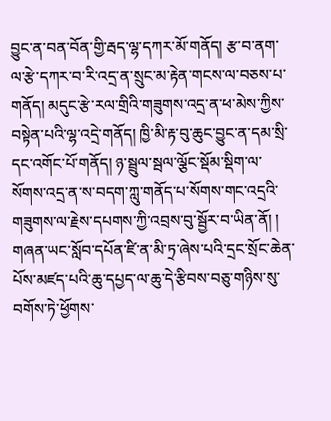བྱུང་ན་བན་བོན་གྱི་རྦད་ལྷ་དཀར་མོ་གནོད། རྩ་བ་ནག་ལ་རྩེ་དཀར་བ་རི་འདྲ་ན་སྲུང་མ་རྟེན་གངས་ལ་བཅས་པ་གནོད། མདུང་རྩེ་རལ་གྲིའི་གཟུགས་འདྲ་ན་ཕ་མེས་ཀྱིས་བསྟེན་པའི་ལྷ་འདྲེ་གནོད། ཁྱི་མི་རྟ་བུ་ཆུང་བྱུང་ན་དམ་སྲི་དང་འགོང་པོ་གནོད། ཉ་སྦྲུལ་སྦལ་ལྕོང་སྡོམ་སྡིག་ལ་སོགས་འདྲ་ན་ས་བདག་ཀླུ་གནོད་པ་སོགས་གང་འདྲའི་གཟུགས་ལ་རྗེས་དཔགས་ཀྱི་འབྲས་བུ་སྦྱོར་བ་ཡིན་ནོ། །
གཞན་ཡང་སློབ་དཔོན་ཛི་ན་མི་ཏྲ་ཞེས་པའི་དྲང་སྲོང་ཆེན་པོས་མཛད་པའི་ཆུ་དཔྱད་ལ་ཆུ་དེ་རྩིབས་བཅུ་གཉིས་སུ་བགོས་ཏེ་ཕྱོགས་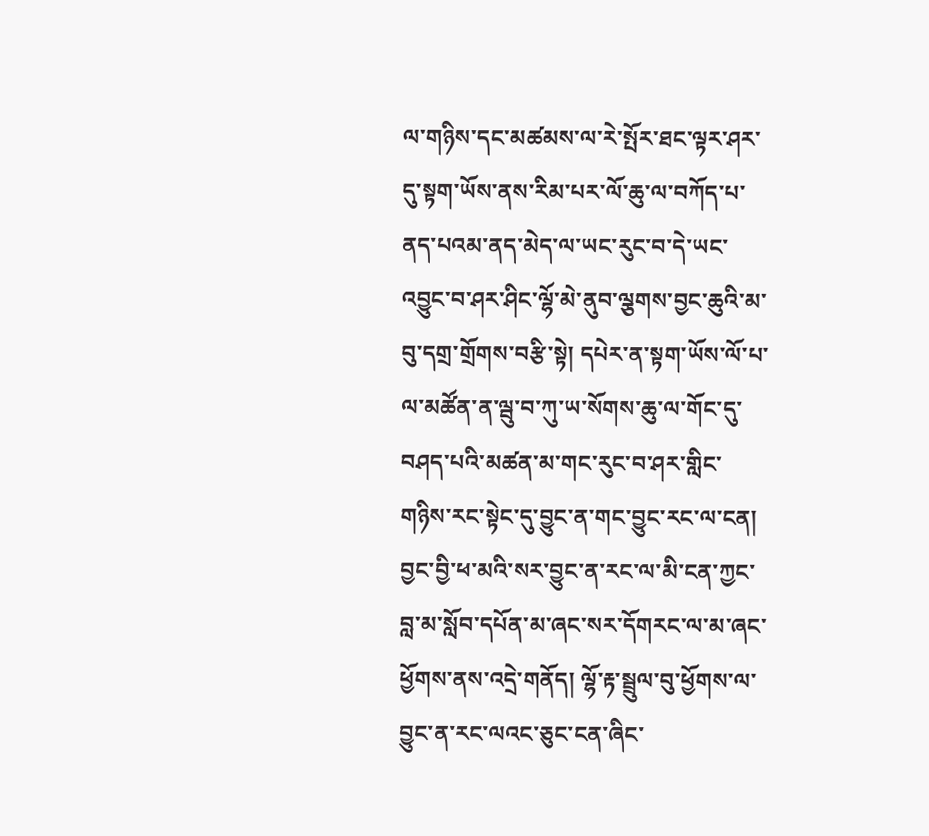ལ་གཉིས་དང་མཚམས་ལ་རེ་སྤོར་ཐང་ལྟར་ཤར་དུ་སྟག་ཡོས་ནས་རིམ་པར་ལོ་ཆུ་ལ་བཀོད་པ་ནད་པའམ་ནད་མེད་ལ་ཡང་རུང་བ་དེ་ཡང་འབྱུང་བ་ཤར་ཤིང་ལྷོ་མེ་ནུབ་ལྕགས་བྱང་ཆུའི་མ་བུ་དགྲ་གྲོགས་བརྩི་སྟེ། དཔེར་ན་སྟག་ཡོས་ལོ་པ་ལ་མཚོན་ན་ལྦུ་བ་ཀུ་ཡ་སོགས་ཆུ་ལ་གོང་དུ་བཤད་པའི་མཚན་མ་གང་རུང་བ་ཤར་གླིང་གཉིས་རང་སྟེང་དུ་བྱུང་ན་གང་བྱུང་རང་ལ་ངན། བྱང་བྱི་ཕ་མའི་སར་བྱུང་ན་རང་ལ་མི་ངན་ཀྱང་བླ་མ་སློབ་དཔོན་མ་ཞང་སར་དོགརང་ལ་མ་ཞང་ཕྱོགས་ནས་འདྲེ་གནོད། ལྷོ་རྟ་སྦྲུལ་བུ་ཕྱོགས་ལ་བྱུང་ན་རང་ལའང་ཅུང་ངན་ཞིང་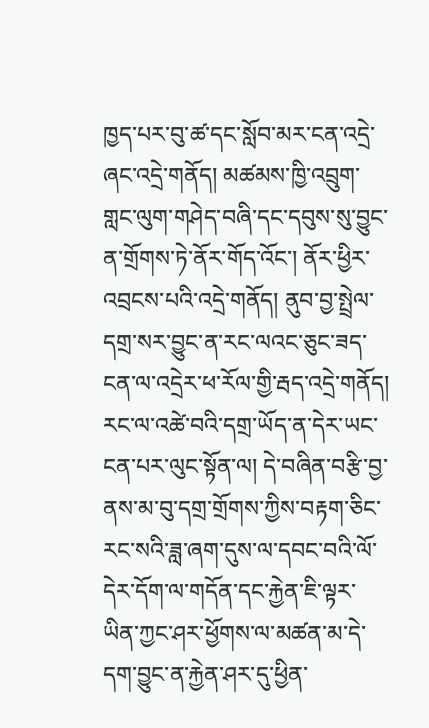ཁྱད་པར་བུ་ཚ་དང་སློབ་མར་ངན་འདྲེ་ཞང་འདྲེ་གནོད། མཚམས་ཁྱི་འབྲུག་གླང་ལུག་གཤེད་བཞི་དང་དབུས་སུ་བྱུང་ན་གྲོགས་ཏེ་ནོར་གོད་འོང་། ནོར་ཕྱིར་འབྲངས་པའི་འདྲེ་གནོད། ནུབ་བྱ་སྤྲེལ་དགྲ་སར་བྱུང་ན་རང་ལའང་ཅུང་ཟད་ངན་ལ་འདྲེར་ཕ་རོལ་གྱི་རྦད་འདྲེ་གནོད། རང་ལ་འཚེ་བའི་དགྲ་ཡོད་ན་དེར་ཡང་ངན་པར་ལུང་སྟོན་ལ། དེ་བཞིན་བརྩི་བྱ་ནས་མ་བུ་དགྲ་གྲོགས་ཀྱིས་བརྟག་ཅིང་རང་སའི་ཟླ་ཞག་དུས་ལ་དབང་བའི་ལོ་དེར་དོག་ལ་གདོན་དང་རྐྱེན་ཇི་ལྟར་ཡིན་ཀྱང་ཤར་ཕྱོགས་ལ་མཚན་མ་དེ་དག་བྱུང་ན་རྐྱེན་ཤར་དུ་ཕྱིན་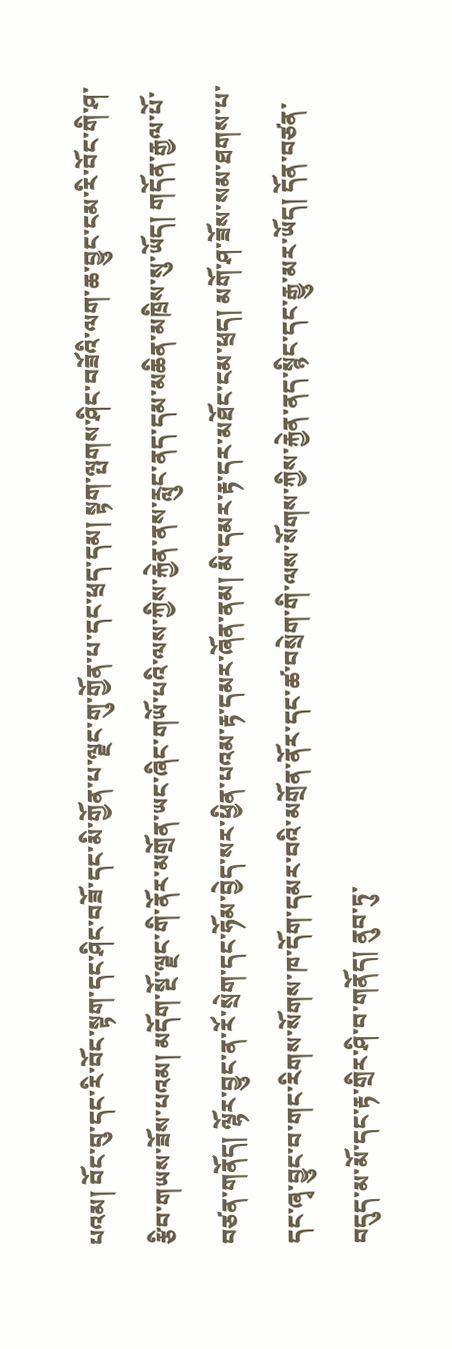པའམ། བོང་བུ་དང་རི་བོང་སྟག་དང་ཤིང་བཟོ་དང་མི་གྱོན་པ་ལྗང་གུ་གྱོན་པ་དང་ཕྲད་དམ། སྟག་ལྤགས་ཤིང་བཟོའི་ལག་ཆ་བྱུང་ངམ་རི་བོང་གི་ཤ་རྩིབ་གཡས་ཟོས་པའམ། མདོག་སྔོ་ལྗང་གི་ནོར་མགྲོན་ཡང་ཞིང་གཡོ་པའི་ལས་ཀྱིས་རྐྱེན་ནས་རླུང་ནད་དམ་མཆིན་མཁྲིས་སུ་ཡོད། གདོན་རྒྱལ་པོ་བཙན་གནོད། ལྷོར་བྱུང་ན་རོ་སྲེག་དང་ཧོམ་བྱེད་སར་ཕྱིན་པའམ་རྟ་དམར་ཞོན་ནམ། མི་དམར་རྟ་དར་མཐོང་ངམ་ཕྲད། མགོ་ཤ་ཟོས་སམ་ཐགས་པ་དང་ཞྭ་བྱུང་བ་གང་རིགས་སོགས་ཁ་དོག་དམར་བའི་མགྲོན་ནོར་དང་ཚ་བསྲེག་གི་ལས་སོགས་ཀྱིས་རྐྱེན་ནད་སྙིང་དང་རྒྱུ་མར་ཡོད། དོན་བཙན་བདུད་མ་མོ་དང་རྟ་གྲིར་ཤི་བ་གནོད། ནུབ་ཏུ་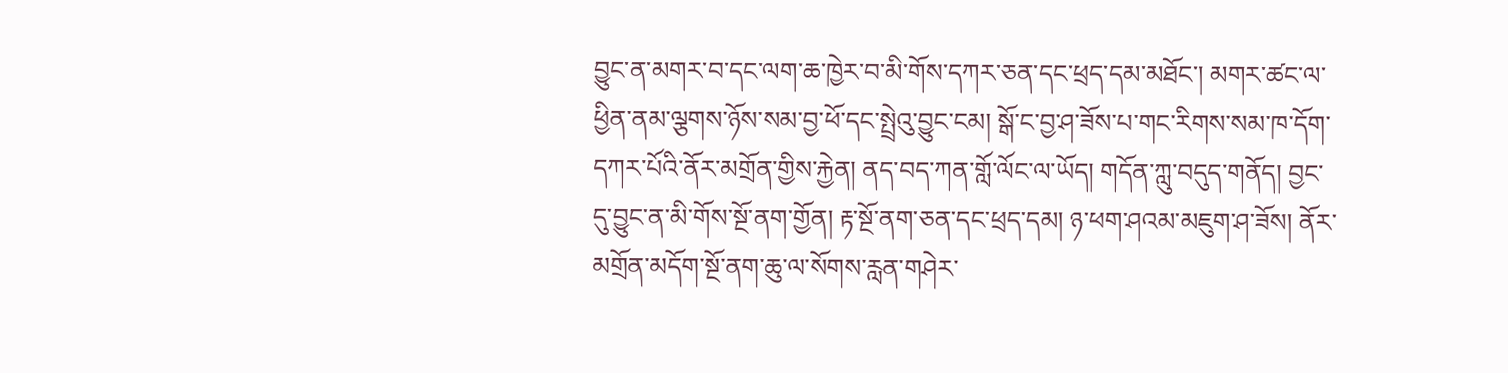བྱུང་ན་མགར་བ་དང་ལག་ཆ་ཁྱེར་བ་མི་གོས་དཀར་ཅན་དང་ཕྲད་དམ་མཐོང་། མགར་ཚང་ལ་ཕྱིན་ནམ་ལྕགས་ཉོས་སམ་བྱ་ཕོ་དང་སྤྲེའུ་བྱུང་ངམ། སྒོ་ང་བྱ་ཤ་ཟོས་པ་གང་རིགས་སམ་ཁ་དོག་དཀར་པོའི་ནོར་མགྲོན་གྱིས་རྐྱེན། ནད་བད་ཀན་གློ་ལོང་ལ་ཡོད། གདོན་ཀླུ་བདུད་གནོད། བྱང་དུ་བྱུང་ན་མི་གོས་སྔོ་ནག་གྱོན། རྟ་སྔོ་ནག་ཅན་དང་ཕྲད་དམ། ཉ་ཕག་ཤའམ་མཇུག་ཤ་ཟོས། ནོར་མགྲོན་མདོག་སྔོ་ནག་ཆུ་ལ་སོགས་རླན་གཤེར་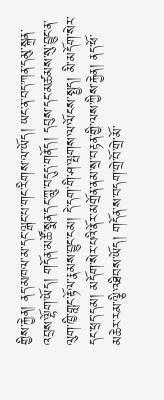གྱིས་རྐྱེན། ནད་མཁལ་མ་དང་ལྒང་པ་གང་རིགས་ལ་ཡོད། ཡང་ན་བད་ཀན་དམུ་སྐྲན་འབྲས་ལྷོག་ཡོད། གདོན་མཚོ་སྨན་དང་ཀླུ་བདུད་གནོད། དབུས་དང་མཚམས་སུ་བྱུང་ན་ལུག་ཁྱི་གླང་རྟོལ་རྣམས་བྱུང་ངམ། དེ་དག་གི་ཤ་ལྤགས་ལ་ལོངས་སྤྱད། མི་མདོག་སེར་དང་ཕྲད་དམ། མདོག་སེར་པའི་ནོར་མགྲོན་ནམ་སྲ་བརྟན་གྱི་ལས་ཀྱིས་རྐྱེན། ནད་ཕོ་མཆེར་རམ་ལྕི་འཐིབས་ཡོད། གདོན་ས་བདག་གྲེ་བོ་གྲེ་མོ་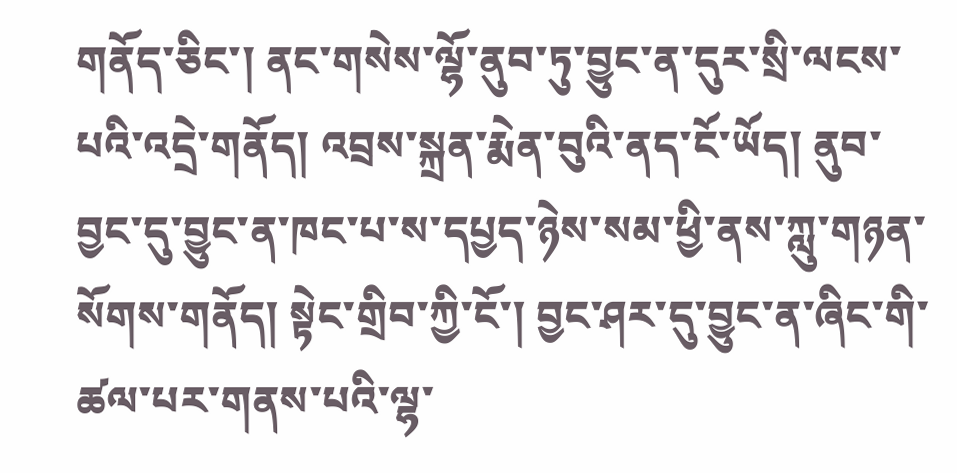གནོད་ཅིང་། ནང་གསེས་ལྷོ་ནུབ་ཏུ་བྱུང་ན་དུར་སྲི་ལངས་པའི་འདྲེ་གནོད། འབྲས་སྐྲན་རྨེན་བུའི་ནད་ངོ་ཡོད། ནུབ་བྱང་དུ་བྱུང་ན་ཁང་པ་ས་དཔྱད་ཉེས་སམ་ཕྱི་ནས་ཀླུ་གཉན་སོགས་གནོད། སྟེང་གྲིབ་ཀྱི་ངོ་། བྱང་ཤར་དུ་བྱུང་ན་ཞིང་གི་ཚལ་པར་གནས་པའི་ལྷ་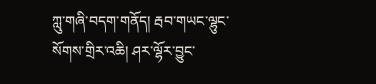ཀླུ་གཞི་བདག་གནོད། རྦབ་གཡང་ལྷུང་སོགས་གྲིར་འཆི། ཤར་ལྷོར་བྱུང་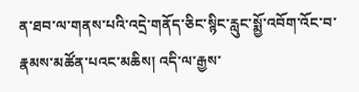ན་ཐབ་ལ་གནས་པའི་འདྲེ་གནོད་ཅིང་སྙིང་རླུང་སྨྱོ་འབོག་འོང་བ་རྣམས་མཚོན་པའང་མཆིས། འདི་ལ་རྒྱས་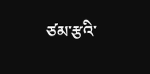ཙམ་རྩའི་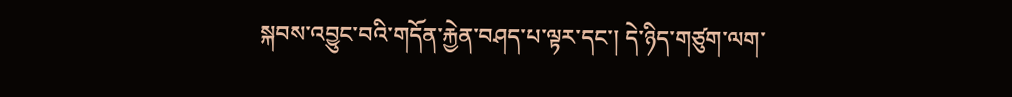སྐབས་འབྱུང་བའི་གདོན་རྐྱེན་བཤད་པ་ལྟར་དང་། དེ་ཉིད་གཙུག་ལག་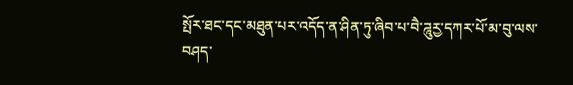སྤོར་ཐང་དང་མཐུན་པར་འདོད་ན་ཤིན་ཏུ་ཞིབ་པ་བཻ་ཌཱུརྱ་དཀར་པོ་མ་བུ་ལས་བཤད་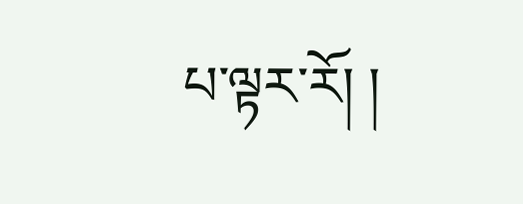པ་ལྟར་རོ། །